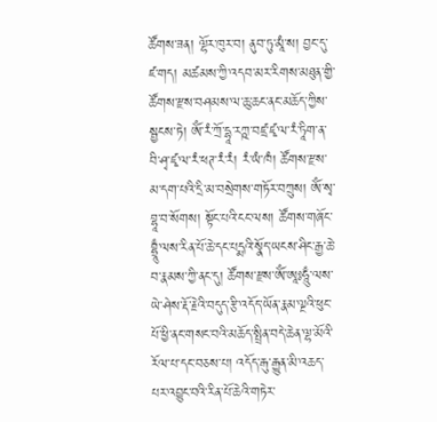ཚོགས་ཟན། ལྷོར་ཁུར་བ། ནུབ་ཏུ་མཱཾ་ས། བྱང་དུ་ཛ་གད། མཚམས་ཀྱི་འདབ་མར་རིགས་མཐུན་གྱི་ཚོགས་རྫས་བཤམས་ལ་ཆུ་ཆང་ནང་མཆོད་ཀྱིས་སྦྱངས་ཏེ། ཨོཾ་རཾ་ཀྲོ་དྷཱ་རཀྵ་བཛྲ་ཛྭ་ལ་རཾ་ཏཱིག་ན་བི་ཤྭ་ཛྭ་ལ་རཾ་ཕཊ་རཾ་རཾ། རཾ་ཡཾ་ཁཾ། ཚོགས་རྫས་མ་དག་པའི་དྲི་མ་བསྲེགས་གཏོར་བཀྲུས། ཨོཾ་སྭ་བྷཱ་བ་སོགས། སྟོང་པའི་ངང་ལས། ཚོགས་གཞོང་བྷྲཱུྃ་ལས་རིན་པོ་ཆེ་དང་པདྨའི་སྣོད་ཡངས་ཤིང་རྒྱ་ཆེ་བ་རྣམས་ཀྱི་ནང་དུ། ཚོགས་རྫས་ཨོཾ་ཨཱཿཧཱུྃ་ལས་ཡེ་ཤེས་རྡོ་རྗེའི་བདུད་རྩི་འདོད་ཡོན་རྣམ་ལྔའི་ཕུང་པོ་ཕྱི་ནང་གསང་བའི་མཆོད་སྤྲིན་བདེ་ཆེན་ལྷ་མོའི་རོལ་པ་དང་བཅས་པ། འདོད་རྒུ་རྒྱུན་མི་འཆད་པར་འབྱུང་བའི་རིན་པོ་ཆེའི་གཏེར་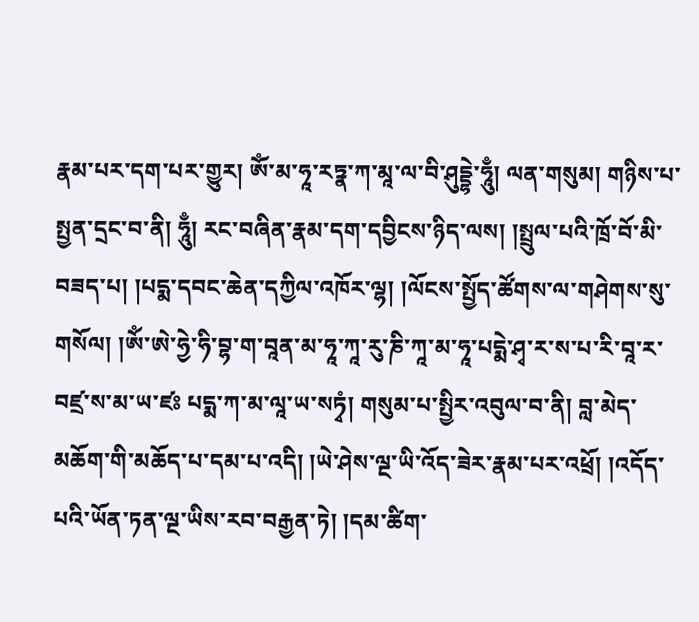རྣམ་པར་དག་པར་གྱུར། ཨོཾ་མ་ཧཱ་རཏྣ་ཀ་མཱ་ལ་བི་ཤུདྡྷེ་ཧཱུྃ། ལན་གསུམ། གཉིས་པ་སྤྱན་དྲང་བ་ནི། ཧཱུྃ། རང་བཞིན་རྣམ་དག་དབྱིངས་ཉིད་ལས། །སྤྲུལ་པའི་ཁྲོ་བོ་མི་བཟད་པ། །པདྨ་དབང་ཆེན་དཀྱིལ་འཁོར་ལྷ། །ལོངས་སྤྱོད་ཚོགས་ལ་གཤེགས་སུ་གསོལ། །ཨོཾ་ཨེ་ཧྱེ་ཧི་བྷ་ག་བཱན་མ་ཧཱ་ཀཱ་རུ་ཎི་ཀཱ་མ་ཧཱ་པདྨེ་ཤྭ་ར་ས་པ་རི་བཱ་ར་བཛྲ་ས་མ་ཡ་ཛཿ པདྨ་ཀ་མ་ལཱ་ཡ་སཏྭཾ། གསུམ་པ་སྤྱིར་འབུལ་བ་ནི། བླ་མེད་མཆོག་གི་མཆོད་པ་དམ་པ་འདི། །ཡེ་ཤེས་ལྔ་ཡི་འོད་ཟེར་རྣམ་པར་འཕྲོ། །འདོད་པའི་ཡོན་ཏན་ལྔ་ཡིས་རབ་བརྒྱན་ཏེ། །དམ་ཚིག་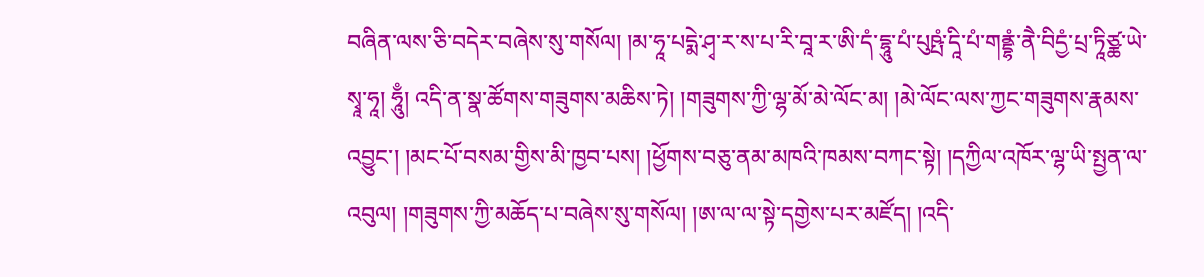བཞིན་ལས་ཅི་བདེར་བཞེས་སུ་གསོལ། །མ་ཧཱ་པདྨེ་ཤྭ་ར་ས་པ་རི་བཱ་ར་ཨི་དཾ་དྷཱུ་པཾ་པུཥྤཾ་དཱི་པཾ་གནྡྷཾ་ནཻ་བིདྱཾ་པྲ་ཏཱིཙྪ་ཡེ་སྭཱ་ཧཱ། ཧཱུྃ། འདི་ན་སྣ་ཚོགས་གཟུགས་མཆིས་ཏེ། །གཟུགས་ཀྱི་ལྷ་མོ་མེ་ལོང་མ། །མེ་ལོང་ལས་ཀྱང་གཟུགས་རྣམས་འབྱུང་། །མང་པོ་བསམ་གྱིས་མི་ཁྱབ་པས། །ཕྱོགས་བཅུ་ནམ་མཁའི་ཁམས་བཀང་སྟེ། །དཀྱིལ་འཁོར་ལྷ་ཡི་སྤྱན་ལ་འབུལ། །གཟུགས་ཀྱི་མཆོད་པ་བཞེས་སུ་གསོལ། །ཨ་ལ་ལ་སྟེ་དགྱེས་པར་མཛོད། །འདི་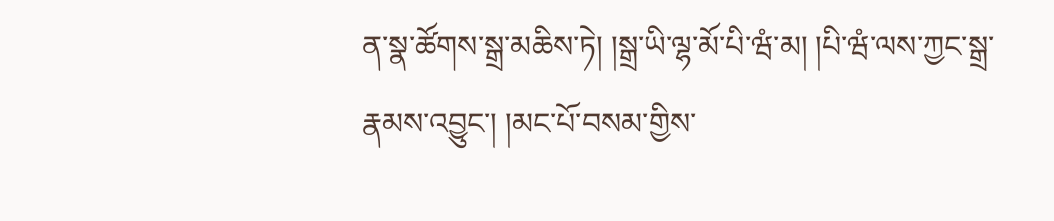ན་སྣ་ཚོགས་སྒྲ་མཆིས་ཏེ། །སྒྲ་ཡི་ལྷ་མོ་པི་ཝཾ་མ། །པི་ཝཾ་ལས་ཀྱང་སྒྲ་རྣམས་འབྱུང་། །མང་པོ་བསམ་གྱིས་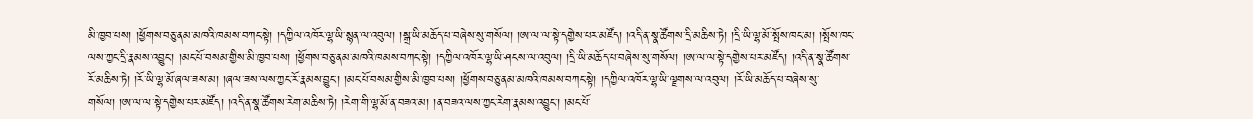མི་ཁྱབ་པས། །ཕྱོགས་བཅུ་ནམ་མཁའི་ཁམས་བཀང་སྟེ། །དཀྱིལ་འཁོར་ལྷ་ཡི་སྙན་ལ་འབུལ། །སྒྲ་ཡི་མཆོད་པ་བཞེས་སུ་གསོལ། །ཨ་ལ་ལ་སྟེ་དགྱེས་པར་མཛོད། །འདི་ན་སྣ་ཚོགས་དྲི་མཆིས་ཏེ། །དྲི་ཡི་ལྷ་མོ་སྤོས་ཁང་མ། །སྤོས་ཁང་ལས་ཀྱང་དྲི་རྣམས་འབྱུང་། །མང་པོ་བསམ་གྱིས་མི་ཁྱབ་པས། །ཕྱོགས་བཅུ་ནམ་མཁའི་ཁམས་བཀང་སྟེ། །དཀྱིལ་འཁོར་ལྷ་ཡི་ཤངས་ལ་འབུལ། །དྲི་ཡི་མཆོད་པ་བཞེས་སུ་གསོལ། །ཨ་ལ་ལ་སྟེ་དགྱེས་པར་མཛོད། །འདི་ན་སྣ་ཚོགས་རོ་མཆིས་ཏེ། །རོ་ཡི་ལྷ་མོ་ཞལ་ཟས་མ། །ཞལ་ཟས་ལས་ཀྱང་རོ་རྣམས་བྱུང་། །མང་པོ་བསམ་གྱིས་མི་ཁྱབ་པས། །ཕྱོགས་བཅུ་ནམ་མཁའི་ཁམས་བཀང་སྟེ། །དཀྱིལ་འཁོར་ལྷ་ཡི་ལྗགས་ལ་འབུལ། །རོ་ཡི་མཆོད་པ་བཞེས་སུ་གསོལ། །ཨ་ལ་ལ་སྟེ་དགྱེས་པར་མཛོད། །འདི་ན་སྣ་ཚོགས་རེག་མཆིས་ཏེ། །རེག་གི་ལྷ་མོ་ན་བཟའ་མ། །ན་བཟའ་ལས་ཀྱང་རེག་རྣམས་འབྱུང་། །མང་པོ་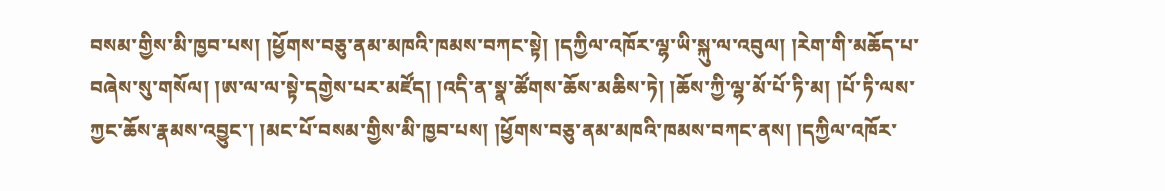བསམ་གྱིས་མི་ཁྱབ་པས། །ཕྱོགས་བཅུ་ནམ་མཁའི་ཁམས་བཀང་སྟེ། །དཀྱིལ་འཁོར་ལྷ་ཡི་སྐུ་ལ་འབུལ། །རེག་གི་མཆོད་པ་བཞེས་སུ་གསོལ། །ཨ་ལ་ལ་སྟེ་དགྱེས་པར་མཛོད། །འདི་ན་སྣ་ཚོགས་ཆོས་མཆིས་ཏེ། །ཆོས་ཀྱི་ལྷ་མོ་པོ་ཏི་མ། །པོ་ཏི་ལས་ཀྱང་ཆོས་རྣམས་འབྱུང་། །མང་པོ་བསམ་གྱིས་མི་ཁྱབ་པས། །ཕྱོགས་བཅུ་ནམ་མཁའི་ཁམས་བཀང་ནས། །དཀྱིལ་འཁོར་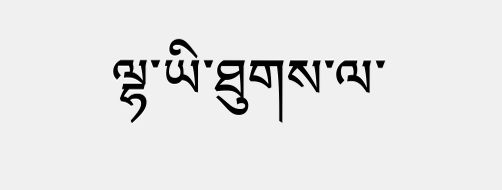ལྷ་ཡི་ཐུགས་ལ་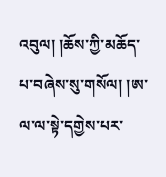འབུལ། །ཆོས་ཀྱི་མཆོད་པ་བཞེས་སུ་གསོལ། །ཨ་ལ་ལ་སྟེ་དགྱེས་པར་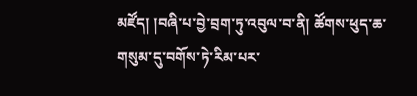མཛོད། །བཞི་པ་བྱེ་བྲག་ཏུ་འབུལ་བ་ནི། ཚོགས་ཕུད་ཆ་གསུམ་དུ་བགོས་ཏེ་རིམ་པར་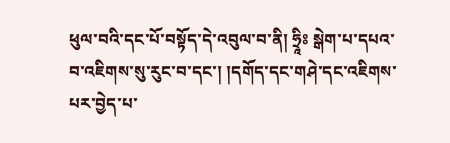ཕུལ་བའི་དང་པོ་བསྟོད་དེ་འབུལ་བ་ནི། ཧྲཱིཿ སྒེག་པ་དཔའ་བ་འཇིགས་སུ་རུང་བ་དང་། །དགོད་དང་གཤེ་དང་འཇིགས་པར་བྱེད་པ་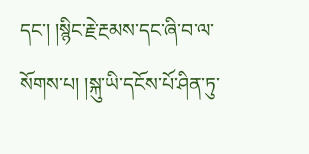དང་། །སྙིང་རྗེ་རྔམས་དང་ཞི་བ་ལ་སོགས་པ། །སྐུ་ཡི་དངོས་པོ་ཤིན་ཏུ་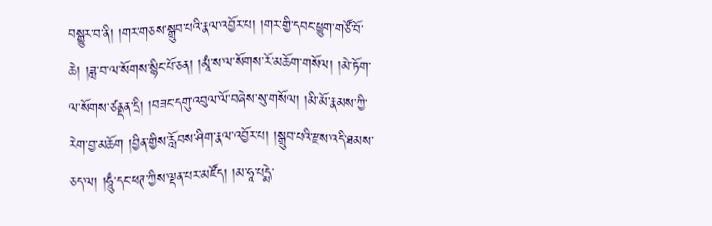བསྒྱུར་བ་ནི། །གར་གཅས་སྒྲུབ་པའི་རྣལ་འབྱོར་པ། །གར་གྱི་དབང་ཕྱུག་གཙོ་བོ་ཆེ། །ཟླ་བ་ལ་སོགས་སྙིང་པོ་ཅན། །མཱཾ་ས་ལ་སོགས་རོ་མཆོག་གསོལ། །མེ་ཏོག་ལ་སོགས་ཙནྡན་དྲི། །བཟང་དགུ་འབུལ་ལོ་བཞེས་སུ་གསོལ། །མི་མོ་རྣམས་ཀྱི་རེག་བྱ་མཆོག །བྱིན་གྱིས་རློབས་ཤིག་རྣལ་འབྱོར་པ། །སྒྲུབ་པའི་རྫས་འདི་ཐམས་ཅད་ལ། །ཧཱུྃ་དང་ཕཊ་ཀྱིས་ལྡན་པར་མཛོད། །མ་ཧཱ་པདྨེ་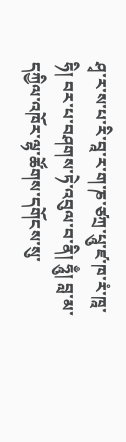ཤྭ་ར་ས་པ་རི་བཱ་ར་ག་ཎ་ཙཀྲ་པཱུ་ཛ་ཁ་རཾ་ཁཱ་ཧི། བར་པ་བཤགས་ཏེ་འབུལ་བ་ནི། ཧཱུྃ། བླ་མ་དཀྱིལ་འཁོར་ལྷ་ཚོགས་དགོངས་སུ་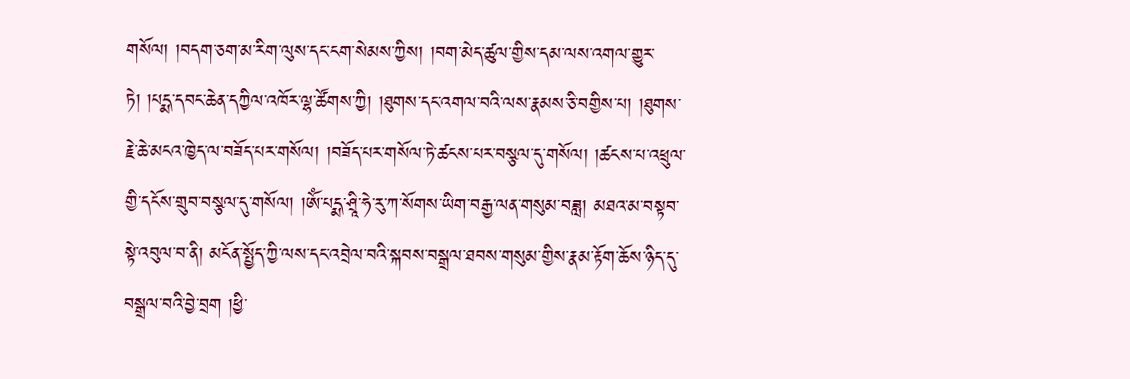གསོལ། །བདག་ཅག་མ་རིག་ལུས་དང་ངག་སེམས་ཀྱིས། །བག་མེད་ཚུལ་གྱིས་དམ་ལས་འགལ་གྱུར་ཏེ། །པདྨ་དབང་ཆེན་དཀྱིལ་འཁོར་ལྷ་ཚོགས་ཀྱི། །ཐུགས་དང་འགལ་བའི་ལས་རྣམས་ཅི་བགྱིས་པ། །ཐུགས་རྗེ་ཆེ་མངའ་ཁྱེད་ལ་བཟོད་པར་གསོལ། །བཟོད་པར་གསོལ་ཏེ་ཚངས་པར་བསྩལ་དུ་གསོལ། །ཚངས་པ་འཕྲུལ་གྱི་དངོས་གྲུབ་བསྩལ་དུ་གསོལ། །ཨོཾ་པདྨ་ཤྲཱི་ཧེ་རུ་ཀ་སོགས་ཡིག་བརྒྱ་ལན་གསུམ་བཟླ། མཐའ་མ་བསྟབ་སྟེ་འབུལ་བ་ནི། མངོན་སྤྱོད་ཀྱི་ལས་དང་འབྲེལ་བའི་སྐབས་བསྒྲལ་ཐབས་གསུམ་གྱིས་རྣམ་རྟོག་ཆོས་ཉིད་དུ་བསྒྲལ་བའི་བྱེ་བྲག །ཕྱི་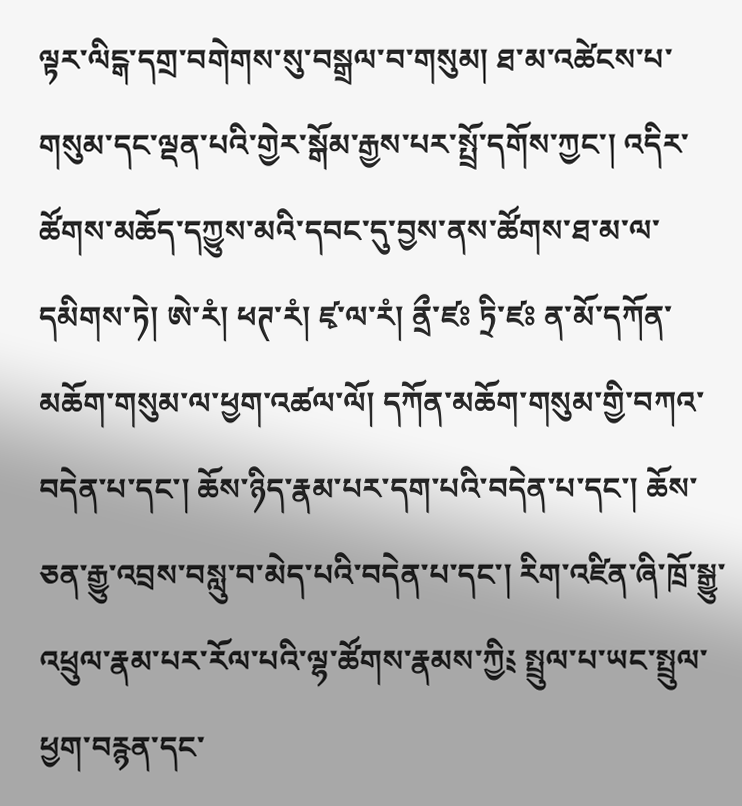ལྟར་ལིངྒ་དགྲ་བགེགས་སུ་བསྒྲལ་བ་གསུམ། ཐ་མ་འཚེངས་པ་གསུམ་དང་ལྡན་པའི་གྱེར་སྒོམ་རྒྱས་པར་སྤྲོ་དགོས་ཀྱང་། འདིར་ཚོགས་མཆོད་དཀྱུས་མའི་དབང་དུ་བྱས་ནས་ཚོགས་ཐ་མ་ལ་དམིགས་ཏེ། ཨེ་རཾ། ཕཊ་རཾ། ཛྭ་ལ་རཾ། ནྲྀ་ཛཿ ཏྲི་ཛཿ ན་མོ་དཀོན་མཆོག་གསུམ་ལ་ཕྱག་འཚལ་ལོ། དཀོན་མཆོག་གསུམ་གྱི་བཀའ་བདེན་པ་དང་། ཆོས་ཉིད་རྣམ་པར་དག་པའི་བདེན་པ་དང་། ཆོས་ཅན་རྒྱུ་འབྲས་བསླུ་བ་མེད་པའི་བདེན་པ་དང་། རིག་འཛིན་ཞི་ཁྲོ་སྒྱུ་འཕྲུལ་རྣམ་པར་རོལ་པའི་ལྷ་ཚོགས་རྣམས་ཀྱི༴ སྤྲུལ་པ་ཡང་སྤྲུལ་ཕྱག་བརྙན་དང་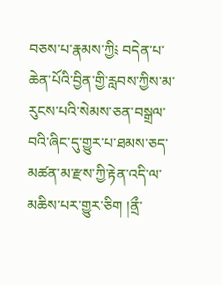བཅས་པ་རྣམས་ཀྱི༴ བདེན་པ་ཆེན་པོའི་བྱིན་གྱི་རླབས་ཀྱིས་མ་རུངས་པའི་སེམས་ཅན་བསྒྲལ་བའི་ཞིང་དུ་གྱུར་པ་ཐམས་ཅད་མཚན་མ་རྫས་ཀྱི་རྟེན་འདི་ལ་མཆིས་པར་གྱུར་ཅིག །ནྲྀ་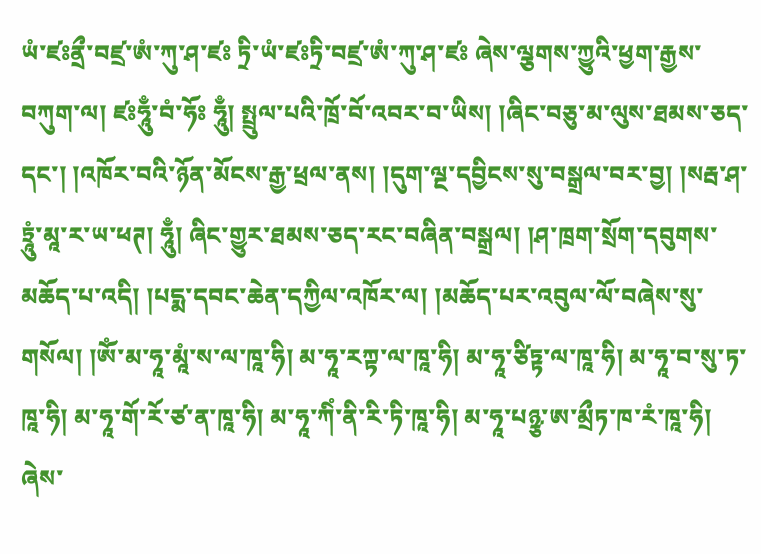ཡཾ་ཛཿནྲྀ་བཛྲ་ཨཾ་ཀུ་ཤ་ཛཿ ཏྲི་ཡཾ་ཛཿཏྲི་བཛྲ་ཨཾ་ཀུ་ཤ་ཛཿ ཞེས་ལྕགས་ཀྱུའི་ཕྱག་རྒྱས་བཀུག་ལ། ཛཿཧཱུྃ་བཾ་ཧོཿ ཧཱུྃ། སྤྲུལ་པའི་ཁྲོ་བོ་འབར་བ་ཡིས། །ཞིང་བཅུ་མ་ལུས་ཐམས་ཅད་དང་། །འཁོར་བའི་ཉོན་མོངས་རྒྱ་ཕྲལ་ནས། །དུག་ལྔ་དབྱིངས་སུ་བསྒྲལ་བར་བྱ། །སརྦ་ཤ་ཏྲཱུཾ་མཱ་ར་ཡ་ཕཊ། ཧཱུྃ། ཞིང་གྱུར་ཐམས་ཅད་རང་བཞིན་བསྒྲལ། །ཤ་ཁྲག་སྲོག་དབུགས་མཆོད་པ་འདི། །པདྨ་དབང་ཆེན་དཀྱིལ་འཁོར་ལ། །མཆོད་པར་འབུལ་ལོ་བཞེས་སུ་གསོལ། །ཨོཾ་མ་ཧཱ་མཱཾ་ས་ལ་ཁཱ་ཧི། མ་ཧཱ་རཀྟ་ལ་ཁཱ་ཧི། མ་ཧཱ་ཙིཏྟ་ལ་ཁཱ་ཧི། མ་ཧཱ་བ་སུ་ཏ་ཁཱ་ཧི། མ་ཧཱ་གོ་རོ་ཙ་ན་ཁཱ་ཧི། མ་ཧཱ་ཀིཾ་ནི་རི་ཏི་ཁཱ་ཧི། མ་ཧཱ་པཉྩ་ཨ་མྲྀཏ་ཁ་རཾ་ཁཱ་ཧི། ཞེས་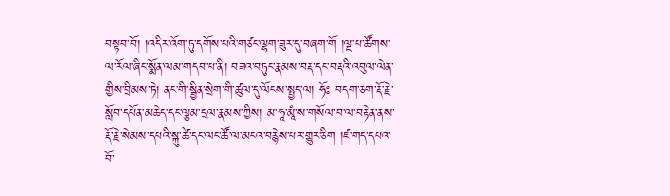བསྟབ་བོ། །འདིར་འོག་ཏུ་དགོས་པའི་གཙང་ལྷག་ཟུར་དུ་བཞག་གོ །ལྔ་པ་ཚོགས་ལ་རོལ་ཞིང་སྨོན་ལམ་གདབ་པ་ནི། བཟའ་བཏུང་རྣམས་བརྡ་དང་བརྡའི་འབུལ་ལེན་གྱིས་བྲིམས་ཏེ། ནང་གི་སྦྱིན་སྲེག་གི་ཚུལ་དུ་ལོངས་སྤྱད་ལ། ཧོཿ བདག་ཅག་རྡོ་རྗེ་སློབ་དཔོན་མཆེད་དང་ལྕམ་དྲལ་རྣམས་ཀྱིས། མ་ཧཱ་མཱཾ་ས་གསོལ་བ་ལ་བརྟེན་ནས་རྡོ་རྗེ་སེམས་དཔའི་སྐུ་ཚེ་དང་ལང་ཚོ་ལ་མངའ་བརྙེས་པར་གྱུར་ཅིག །ཛ་གད་དཔའ་བོ་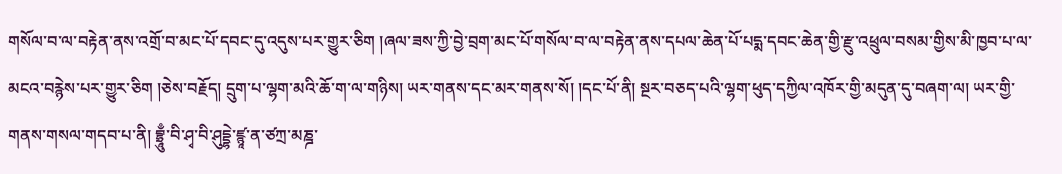གསོལ་བ་ལ་བརྟེན་ནས་འགྲོ་བ་མང་པོ་དབང་དུ་འདུས་པར་གྱུར་ཅིག །ཞལ་ཟས་ཀྱི་བྱེ་བྲག་མང་པོ་གསོལ་བ་ལ་བརྟེན་ནས་དཔལ་ཆེན་པོ་པདྨ་དབང་ཆེན་གྱི་རྫུ་འཕྲུལ་བསམ་གྱིས་མི་ཁྱབ་པ་ལ་མངའ་བརྙེས་པར་གྱུར་ཅིག །ཅེས་བརྗོད། དྲུག་པ་ལྷག་མའི་ཆོ་ག་ལ་གཉིས། ཡར་གནས་དང་མར་གནས་སོ། །དང་པོ་ནི། སྔར་བཅད་པའི་ལྷག་ཕུད་དཀྱིལ་འཁོར་གྱི་མདུན་དུ་བཞག་ལ། ཡར་གྱི་གནས་གསལ་གདབ་པ་ནི། བྷྲཱུྃ་བི་ཤྭ་བི་ཤུདྡྷེ་ཛྙཱ་ན་ཙཀྲ་མཎྜ་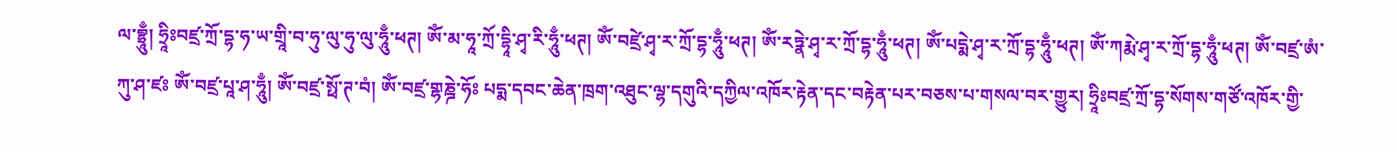ལ་བྷྲཱུྃ། ཧྲཱིཿབཛྲ་ཀྲོ་དྷ་ཧ་ཡ་གྲཱི་བ་ཧུ་ལུ་ཧུ་ལུ་ཧཱུྃ་ཕཊ། ཨོཾ་མ་ཧཱ་ཀྲོ་དྷཱི་ཤྭ་རི་ཧཱུྃ་ཕཊ། ཨོཾ་བཛྲེ་ཤྭ་ར་ཀྲོ་དྷ་ཧཱུྃ་ཕཊ། ཨོཾ་རཏྣེ་ཤྭ་ར་ཀྲོ་དྷ་ཧཱུྃ་ཕཊ། ཨོཾ་པདྨེ་ཤྭ་ར་ཀྲོ་དྷ་ཧཱུྃ་ཕཊ། ཨོཾ་ཀརྨེ་ཤྭ་ར་ཀྲོ་དྷ་ཧཱུྃ་ཕཊ། ཨོཾ་བཛྲ་ཨཾ་ཀུ་ཤ་ཛཿ ཨོཾ་བཛྲ་པཱ་ཤ་ཧཱུྃ། ཨོཾ་བཛྲ་སྥོ་ཊ་བཾ། ཨོཾ་བཛྲ་གྷཎྜེ་ཧོཿ པདྨ་དབང་ཆེན་ཁྲག་འཐུང་ལྷ་དགུའི་དཀྱིལ་འཁོར་རྟེན་དང་བརྟེན་པར་བཅས་པ་གསལ་བར་གྱུར། ཧྲཱིཿབཛྲ་ཀྲོ་དྷ་སོགས་གཙོ་འཁོར་གྱི་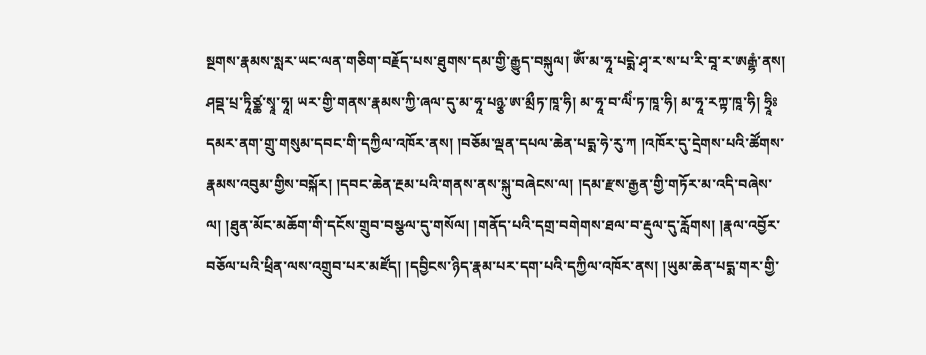སྔགས་རྣམས་སླར་ཡང་ལན་གཅིག་བརྗོད་པས་ཐུགས་དམ་གྱི་རྒྱུད་བསྐུལ། ཨོཾ་མ་ཧཱ་པདྨེ་ཤྭ་ར་ས་པ་རི་བཱ་ར་ཨརྒྷཾ་ནས། ཤབྡ་པྲ་ཏཱིཙྪ་སྭཱ་ཧཱ། ཡར་གྱི་གནས་རྣམས་ཀྱི་ཞལ་དུ་མ་ཧཱ་པཉྩ་ཨ་མྲྀཏ་ཁཱ་ཧི། མ་ཧཱ་བ་ལིཾ་ཏ་ཁཱ་ཧི། མ་ཧཱ་རཀྟ་ཁཱ་ཧི། ཧྲཱིཿ དམར་ནག་གྲུ་གསུམ་དབང་གི་དཀྱིལ་འཁོར་ནས། །བཅོམ་ལྡན་དཔལ་ཆེན་པདྨ་ཧེ་རུ་ཀ །འཁོར་དུ་དྲེགས་པའི་ཚོགས་རྣམས་འབུམ་གྱིས་བསྐོར། །དབང་ཆེན་རྔམ་པའི་གནས་ནས་སྐུ་བཞེངས་ལ། །དམ་རྫས་རྒྱན་གྱི་གཏོར་མ་འདི་བཞེས་ལ། །ཐུན་མོང་མཆོག་གི་དངོས་གྲུབ་བསྩལ་དུ་གསོལ། །གནོད་པའི་དགྲ་བགེགས་ཐལ་བ་རྡུལ་དུ་རློགས། །རྣལ་འབྱོར་བཅོལ་པའི་ཕྲིན་ལས་འགྲུབ་པར་མཛོད། །དབྱིངས་ཉིད་རྣམ་པར་དག་པའི་དཀྱིལ་འཁོར་ནས། །ཡུམ་ཆེན་པདྨ་གར་གྱི་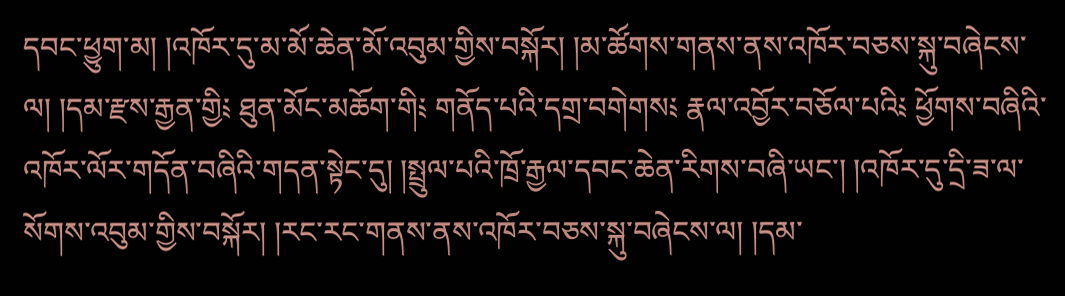དབང་ཕྱུག་མ། །འཁོར་དུ་མ་མོ་ཆེན་མོ་འབུམ་གྱིས་བསྐོར། །མ་ཚོགས་གནས་ནས་འཁོར་བཅས་སྐུ་བཞེངས་ལ། །དམ་རྫས་རྒྱན་གྱི༴ ཐུན་མོང་མཆོག་གི༴ གནོད་པའི་དགྲ་བགེགས༴ རྣལ་འབྱོར་བཅོལ་པའི༴ ཕྱོགས་བཞིའི་འཁོར་ལོར་གདོན་བཞིའི་གདན་སྟེང་དུ། །སྤྲུལ་པའི་ཁྲོ་རྒྱལ་དབང་ཆེན་རིགས་བཞི་ཡང་། །འཁོར་དུ་དྲི་ཟ་ལ་སོགས་འབུམ་གྱིས་བསྐོར། །རང་རང་གནས་ནས་འཁོར་བཅས་སྐུ་བཞེངས་ལ། །དམ་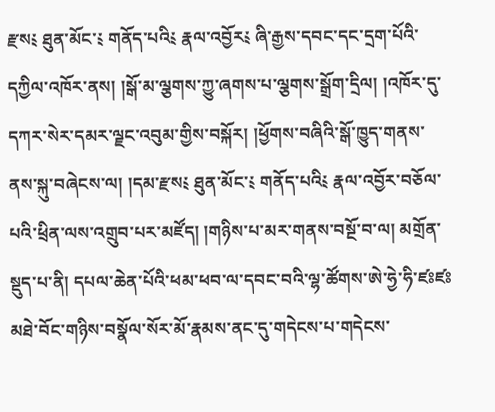རྫས༴ ཐུན་མོང་༴ གནོད་པའི༴ རྣལ་འབྱོར༴ ཞི་རྒྱས་དབང་དང་དྲག་པོའི་དཀྱིལ་འཁོར་ནས། །སྒོ་མ་ལྕགས་ཀྱུ་ཞགས་པ་ལྕགས་སྒྲོག་དྲིལ། །འཁོར་དུ་དཀར་སེར་དམར་ལྗང་འབུམ་གྱིས་བསྐོར། །ཕྱོགས་བཞིའི་སྒོ་ཁྱུད་གནས་ནས་སྐུ་བཞེངས་ལ། །དམ་རྫས༴ ཐུན་མོང་༴ གནོད་པའི༴ རྣལ་འབྱོར་བཅོལ་པའི་ཕྲིན་ལས་འགྲུབ་པར་མཛོད། །གཉིས་པ་མར་གནས་བསྔོ་བ་ལ། མགྲོན་སྡུད་པ་ནི། དཔལ་ཆེན་པོའི་ཕམ་ཕབ་ལ་དབང་བའི་ལྷ་ཚོགས་ཨེ་ཧྱེ་ཧི་ཛཿཛཿ མཐེ་བོང་གཉིས་བསྣོལ་སོར་མོ་རྣམས་ནང་དུ་གདེངས་པ་གདེངས་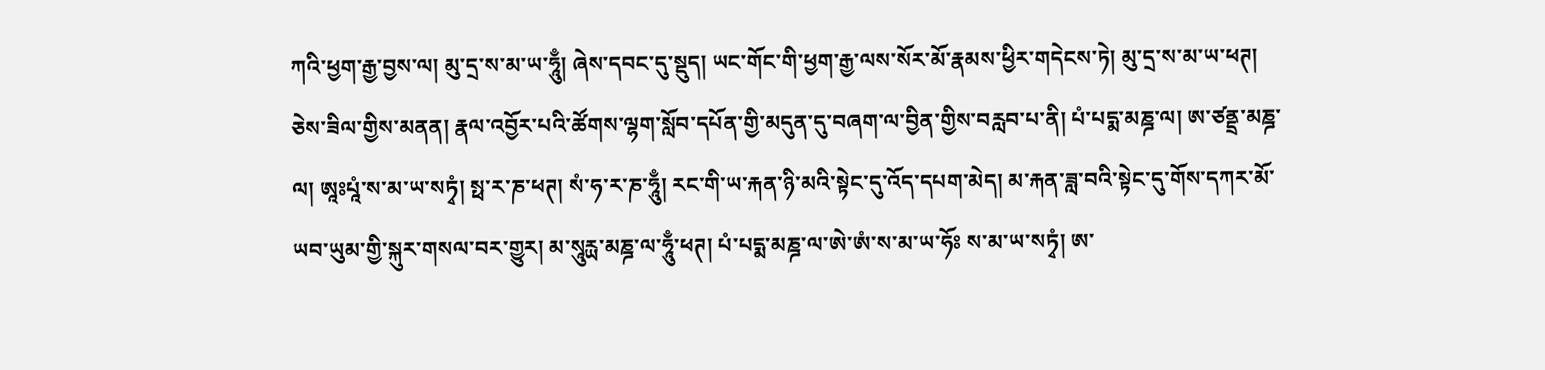ཀའི་ཕྱག་རྒྱ་བྱས་ལ། མུ་དྲ་ས་མ་ཡ་ཧཱུྃ། ཞེས་དབང་དུ་སྡུད། ཡང་གོང་གི་ཕྱག་རྒྱ་ལས་སོར་མོ་རྣམས་ཕྱིར་གདེངས་ཏེ། མུ་དྲ་ས་མ་ཡ་ཕཊ། ཅེས་ཟིལ་གྱིས་མནན། རྣལ་འབྱོར་པའི་ཚོགས་ལྷག་སློབ་དཔོན་གྱི་མདུན་དུ་བཞག་ལ་བྱིན་གྱིས་བརླབ་པ་ནི། པཾ་པདྨ་མཎྜ་ལ། ཨ་ཙནྡྲ་མཎྜ་ལ། ཨཱཿཔཱཾ་ས་མ་ཡ་སཏྭཾ། སྥ་ར་ཎ་ཕཊ། སཾ་ཧ་ར་ཎ་ཧཱུྃ། རང་གི་ཡ་རྐན་ཉི་མའི་སྟེང་དུ་འོད་དཔག་མེད། མ་རྐན་ཟླ་བའི་སྟེང་དུ་གོས་དཀར་མོ་ཡབ་ཡུམ་གྱི་སྐུར་གསལ་བར་གྱུར། མ་སཱུརྻ་མཎྜ་ལ་ཧཱུྃ་ཕཊ། པཾ་པདྨ་མཎྜ་ལ་ཨེ་ཨཾ་ས་མ་ཡ་ཧོཿ ས་མ་ཡ་སཏྭཾ། ཨ་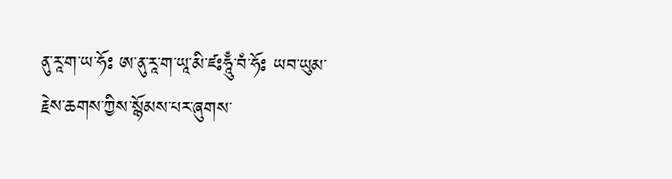ནུ་རཱ་ག་ཡ་ཧོཿ ཨ་ནུ་རཱ་ག་ཡཱ་མི་ཛཿཧཱུྃ་བཾ་ཧོཿ ཡབ་ཡུམ་རྗེས་ཆགས་ཀྱིས་སྙོམས་པར་ཞུགས་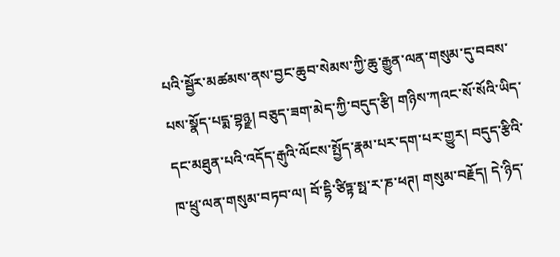པའི་སྦྱོར་མཚམས་ནས་བྱང་ཆུབ་སེམས་ཀྱི་ཆུ་རྒྱུན་ལན་གསུམ་དུ་བབས་པས་སྣོད་པདྨ་བྷཉྫ། བཅུད་ཟག་མེད་ཀྱི་བདུད་རྩི། གཉིས་ཀའང་སོ་སོའི་ཡིད་དང་མཐུན་པའི་འདོད་རྒུའི་ལོངས་སྤྱོད་རྣམ་པར་དག་པར་གྱུར། བདུད་རྩིའི་ཁ་ཕྲུ་ལན་གསུམ་བཏབ་ལ། བོ་དྷི་ཙིཏྟ་སྥ་ར་ཎ་ཕཊ། གསུམ་བརྗོད། དེ་ཉིད་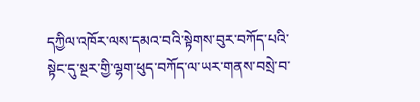དཀྱིལ་འཁོར་ལས་དམའ་བའི་སྟེགས་བུར་བཀོད་པའི་སྟེང་དུ་སྔར་གྱི་ལྷག་ཕུད་བཀོད་ལ་ཡར་གནས་བསྲེ་བ་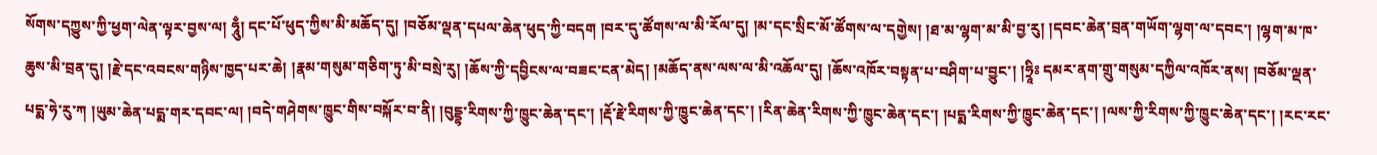སོགས་དཀྱུས་ཀྱི་ཕྱག་ལེན་ལྟར་བྱས་ལ། ཧཱུྃ། དང་པོ་ཕུད་ཀྱིས་མི་མཆོད་དུ། །བཅོམ་ལྡན་དཔལ་ཆེན་ཕུད་ཀྱི་བདག །བར་དུ་ཚོགས་ལ་མི་རོལ་དུ། །མ་དང་སྲིང་མོ་ཚོགས་ལ་དགྱེས། །ཐ་མ་ལྷག་མ་མི་བྱ་རུ། །དབང་ཆེན་བྲན་གཡོག་ལྷག་ལ་དབང་། །ལྷག་མ་ཁ་ཆུས་མི་བྲན་དུ། །རྗེ་དང་འབངས་གཉིས་ཁྱད་པར་ཆེ། །རྣམ་གསུམ་གཅིག་ཏུ་མི་བསྲེ་རུ། །ཆོས་ཀྱི་དབྱིངས་ལ་བཟང་ངན་མེད། །མཆོད་ནས་ལས་ལ་མི་འཆོལ་དུ། །ཆོས་འཁོར་བསྟན་པ་བཤིག་པ་བྱུང་། །ཧྲཱིཿ དམར་ནག་གྲུ་གསུམ་དཀྱིལ་འཁོར་ནས། །བཅོམ་ལྡན་པདྨ་ཧེ་རུ་ཀ །ཡུམ་ཆེན་པདྨ་གར་དབང་ལ། །བདེ་གཤེགས་ཁྱུང་གིས་བསྐོར་བ་ནི། །བུདྡྷ་རིགས་ཀྱི་ཁྱུང་ཆེན་དང་། །རྡོ་རྗེ་རིགས་ཀྱི་ཁྱུང་ཆེན་དང་། །རིན་ཆེན་རིགས་ཀྱི་ཁྱུང་ཆེན་དང་། །པདྨ་རིགས་ཀྱི་ཁྱུང་ཆེན་དང་། །ལས་ཀྱི་རིགས་ཀྱི་ཁྱུང་ཆེན་དང་། །རང་རང་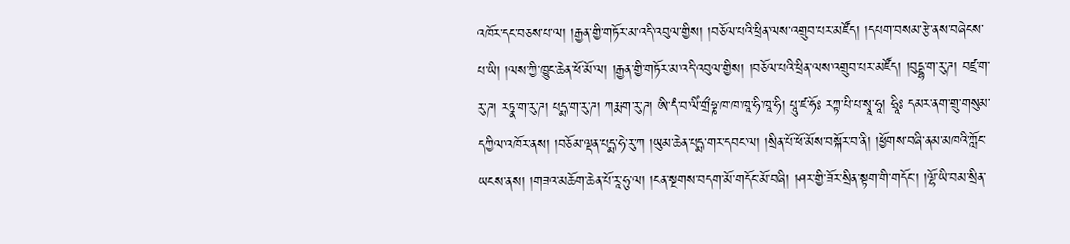འཁོར་དང་བཅས་པ་ལ། །རྒྱན་གྱི་གཏོར་མ་འདི་འབུལ་གྱིས། །བཅོལ་པའི་ཕྲིན་ལས་འགྲུབ་པར་མཛོད། །དཔག་བསམ་རྩེ་ནས་བཞེངས་པ་ཡི། །ལས་ཀྱི་ཁྱུང་ཆེན་ཕོ་མོ་ལ། །རྒྱན་གྱི་གཏོར་མ་འདི་འབུལ་གྱིས། །བཅོལ་པའི་ཕྲིན་ལས་འགྲུབ་པར་མཛོད། །བུདྡྷ་ག་རུ་ཌ། བཛྲ་ག་རུ་ཌ། རཏྣ་ག་རུ་ཌ། པདྨ་ག་རུ་ཌ། ཀརྨ་ག་རུ་ཌ། ཨི་དཾ་བ་ལིཾ་གྲྀཧྞ་ཁ་ཁ་ཁཱ་ཧི་ཁཱ་ཧི། པཱུ་ཛ་ཧོཿ རཀྟ་པི་པ་སྭཱ་ཧཱ། ཧྲཱིཿ དམར་ནག་གྲུ་གསུམ་དཀྱིལ་འཁོར་ནས། །བཅོམ་ལྡན་པདྨ་ཧེ་རུ་ཀ །ཡུམ་ཆེན་པདྨ་གར་དབང་ལ། །སྲིན་པོ་ཕོ་མོས་བསྐོར་བ་ནི། །ཕྱོགས་བཞི་ནམ་མཁའི་ཀློང་ཡངས་ནས། །གཟའ་མཆོག་ཆེན་པོ་རཱ་ཧུ་ལ། །ངན་སྔགས་བདག་མོ་གདོང་མོ་བཞི། །ཤར་གྱི་ཟོར་སྲིན་སྟག་གི་གདོང་། །ལྷོ་ཡི་བམ་སྲིན་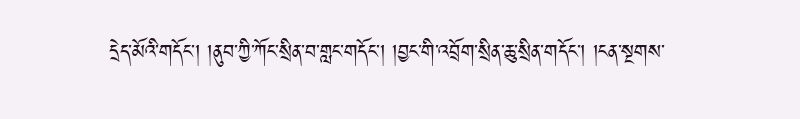དྲེད་མོའི་གདོང་། །ནུབ་ཀྱི་ཀོང་སྲིན་བ་གླང་གདོང་། །བྱང་གི་འབྲོག་སྲིན་ཆུ་སྲིན་གདོང་། །ངན་སྔགས་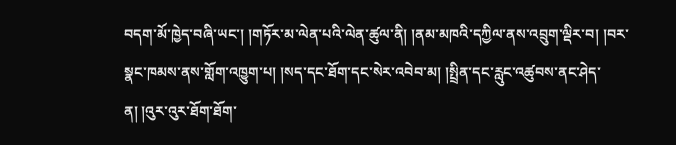བདག་མོ་ཁྱེད་བཞི་ཡང་། །གཏོར་མ་ལེན་པའི་ལེན་ཚུལ་ནི། །ནམ་མཁའི་དཀྱིལ་ནས་འབྲུག་ལྡིར་བ། །བར་སྣང་ཁམས་ནས་གློག་འཁྱུག་པ། །སད་དང་ཐོག་དང་སེར་འབེབ་མ། །སྤྲིན་དང་རླུང་འཚུབས་ནང་ཤེད་ན། །འུར་འུར་ཐོག་ཐོག་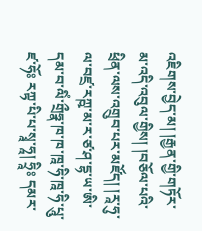འཇིགས་བྱེད་མ། །རྒྱན་གྱི་གཏོར་མ་འདི་འབུལ་གྱིས། །བཅོལ་པའི་ཕྲིན་ལས་འགྲུབ་པར་མཛོད། །རཱ་ཧུ་ལ་བཛྲ་རཀྵ་མ་ར་ཙ་ཤ་དྷ་ཡ་ཨི་དམ་བ་ལིཾ་གྲྀཧྣ་ཁ་ཁ་ཁཱ་ཧི་ཁཱ་ཧི་པཱུ་ཛ་ཧོཿ རཀྟ་པི་པ་སྭཱ་ཧཱ། ཧྲཱིཿ དམར་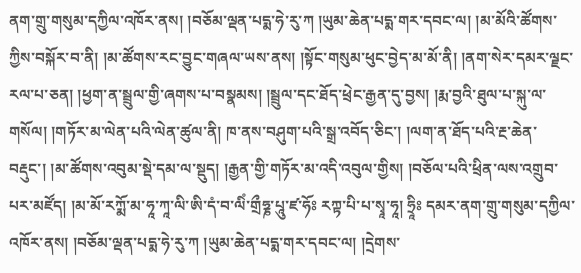ནག་གྲུ་གསུམ་དཀྱིལ་འཁོར་ནས། །བཅོམ་ལྡན་པདྨ་ཧེ་རུ་ཀ །ཡུམ་ཆེན་པདྨ་གར་དབང་ལ། །མ་མོའི་ཚོགས་ཀྱིས་བསྐོར་བ་ནི། །མ་ཚོགས་རང་བྱུང་གཞལ་ཡས་ནས། །སྟོང་གསུམ་ཕུང་བྱེད་མ་མོ་ནི། །ནག་སེར་དམར་ལྗང་རལ་པ་ཅན། །ཕྱག་ན་སྦྲུལ་གྱི་ཞགས་པ་བསྣམས། །སྦྲུལ་དང་ཐོད་ཕྲེང་རྒྱན་དུ་བྱས། །རྨ་བྱའི་ཐུལ་པ་སྐུ་ལ་གསོལ། །གཏོར་མ་ལེན་པའི་ལེན་ཚུལ་ནི། ཁ་ནས་བཤུག་པའི་སྒྲ་འབོད་ཅིང་། །ལག་ན་ཐོད་པའི་རྔ་ཆེན་བརྡུང་། །མ་ཚོགས་འབུམ་སྡེ་དམ་ལ་སྡུད། །རྒྱན་གྱི་གཏོར་མ་འདི་འབུལ་གྱིས། །བཅོལ་པའི་ཕྲིན་ལས་འགྲུབ་པར་མཛོད། །མ་མོ་རཀྨོ་མ་ཧཱ་ཀཱ་ལི་ཨི་དཾ་བ་ལིཾ་གྲྀཧྞ་པཱུ་ཛ་ཧོཿ རཀྟ་པི་པ་སྭཱ་ཧཱ། ཧྲཱིཿ དམར་ནག་གྲུ་གསུམ་དཀྱིལ་འཁོར་ནས། །བཅོམ་ལྡན་པདྨ་ཧེ་རུ་ཀ །ཡུམ་ཆེན་པདྨ་གར་དབང་ལ། །དྲེགས་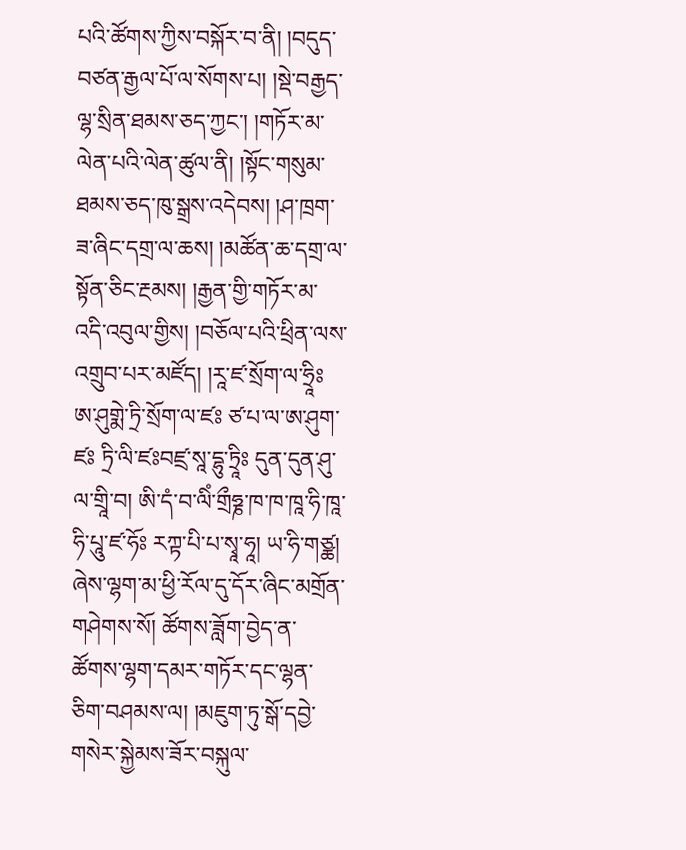པའི་ཚོགས་ཀྱིས་བསྐོར་བ་ནི། །བདུད་བཙན་རྒྱལ་པོ་ལ་སོགས་པ། །སྡེ་བརྒྱད་ལྷ་སྲིན་ཐམས་ཅད་ཀྱང་། །གཏོར་མ་ལེན་པའི་ལེན་ཚུལ་ནི། །སྟོང་གསུམ་ཐམས་ཅད་ཁུ་སྒྲས་འདེབས། །ཤ་ཁྲག་ཟ་ཞིང་དགྲ་ལ་ཆས། །མཚོན་ཆ་དགྲ་ལ་སྟོན་ཅིང་རྔམས། །རྒྱན་གྱི་གཏོར་མ་འདི་འབུལ་གྱིས། །བཅོལ་པའི་ཕྲིན་ལས་འགྲུབ་པར་མཛོད། །རཱ་ཛ་སྲོག་ལ་ཧྲཱིཿ ཨ་ཤུགྨེ་ཏྲི་སྲོག་ལ་ཛཿ ཙ་པ་ལ་ཨ་ཤུག་ཛཿ ཏྲི་ལི་ཛཿབཛྲ་སཱ་དྷུ་ཏྲཱིཿ དུན་དུན་ཤུ་ལ་གྲཱི་བ། ཨི་དཾ་བ་ལིཾ་གྲྀཧྞ་ཁ་ཁ་ཁཱ་ཧི་ཁཱ་ཧི་པཱུ་ཛ་ཧོཿ རཀྟ་པི་པ་སྭཱ་ཧཱ། ཡ་ཧི་གཙྪ། ཞེས་ལྷག་མ་ཕྱི་རོལ་དུ་དོར་ཞིང་མགྲོན་གཤེགས་སོ། ཚོགས་ཟློག་བྱེད་ན་ཚོགས་ལྷག་དམར་གཏོར་དང་ལྷན་ཅིག་བཤམས་ལ། །མཇུག་ཏུ་སྒོ་དབྱེ་གསེར་སྐྱེམས་ཟོར་བསྐུལ་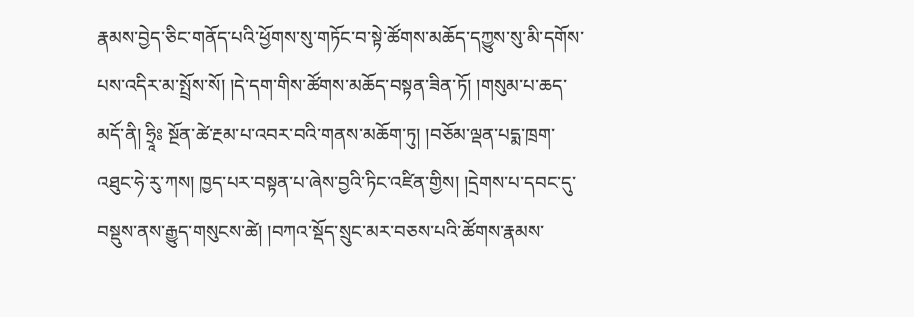རྣམས་བྱེད་ཅིང་གནོད་པའི་ཕྱོགས་སུ་གཏོང་བ་སྟེ་ཚོགས་མཆོད་དཀྱུས་སུ་མི་དགོས་པས་འདིར་མ་སྤྲོས་སོ། །དེ་དག་གིས་ཚོགས་མཆོད་བསྟན་ཟིན་ཏོ། །གསུམ་པ་ཆད་མདོ་ནི། ཧྲཱིཿ སྔོན་ཚེ་རྔམ་པ་འབར་བའི་གནས་མཆོག་ཏུ། །བཅོམ་ལྡན་པདྨ་ཁྲག་འཐུང་ཧེ་རུ་ཀས། ཁྱད་པར་བསྟན་པ་ཞེས་བྱའི་ཏིང་འཛིན་གྱིས། །དྲེགས་པ་དབང་དུ་བསྡུས་ནས་རྒྱུད་གསུངས་ཚེ། །བཀའ་སྡོད་སྲུང་མར་བཅས་པའི་ཚོགས་རྣམས་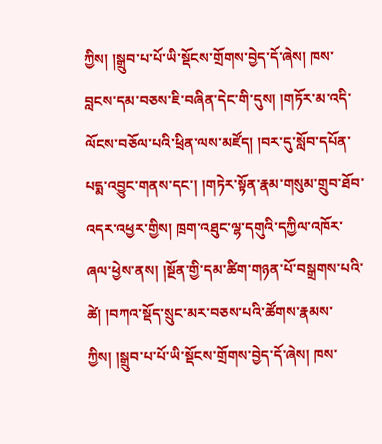ཀྱིས། །སྒྲུབ་པ་པོ་ཡི་སྡོངས་གྲོགས་བྱེད་དོ་ཞེས། ཁས་བླངས་དམ་བཅས་ཇི་བཞིན་དེང་གི་དུས། །གཏོར་མ་འདི་ལོངས་བཅོལ་པའི་ཕྲིན་ལས་མཛོད། །བར་དུ་སློབ་དཔོན་པདྨ་འབྱུང་གནས་དང་། །གཏེར་སྟོན་རྣམ་གསུམ་གྲུབ་ཐོབ་འདར་འཕྱར་གྱིས། ཁྲག་འཐུང་ལྷ་དགུའི་དཀྱིལ་འཁོར་ཞལ་ཕྱེས་ནས། །སྔོན་གྱི་དམ་ཚིག་གཉན་པོ་བསྒྲགས་པའི་ཚེ། །བཀའ་སྡོད་སྲུང་མར་བཅས་པའི་ཚོགས་རྣམས་ཀྱིས། །སྒྲུབ་པ་པོ་ཡི་སྡོངས་གྲོགས་བྱེད་དོ་ཞེས། ཁས་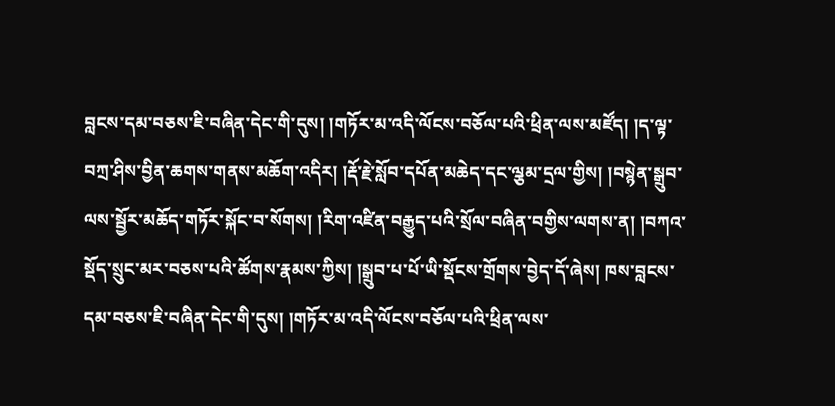བླངས་དམ་བཅས་ཇི་བཞིན་དེང་གི་དུས། །གཏོར་མ་འདི་ལོངས་བཅོལ་པའི་ཕྲིན་ལས་མཛོད། །ད་ལྟ་བཀྲ་ཤིས་བྱིན་ཆགས་གནས་མཆོག་འདིར། །རྡོ་རྗེ་སློབ་དཔོན་མཆེད་དང་ལྕམ་དྲལ་གྱིས། །བསྙེན་སྒྲུབ་ལས་སྦྱོར་མཆོད་གཏོར་སྐོང་བ་སོགས། །རིག་འཛིན་བརྒྱུད་པའི་སྲོལ་བཞིན་བགྱིས་ལགས་ན། །བཀའ་སྡོད་སྲུང་མར་བཅས་པའི་ཚོགས་རྣམས་ཀྱིས། །སྒྲུབ་པ་པོ་ཡི་སྡོངས་གྲོགས་བྱེད་དོ་ཞེས། ཁས་བླངས་དམ་བཅས་ཇི་བཞིན་དེང་གི་དུས། །གཏོར་མ་འདི་ལོངས་བཅོལ་པའི་ཕྲིན་ལས་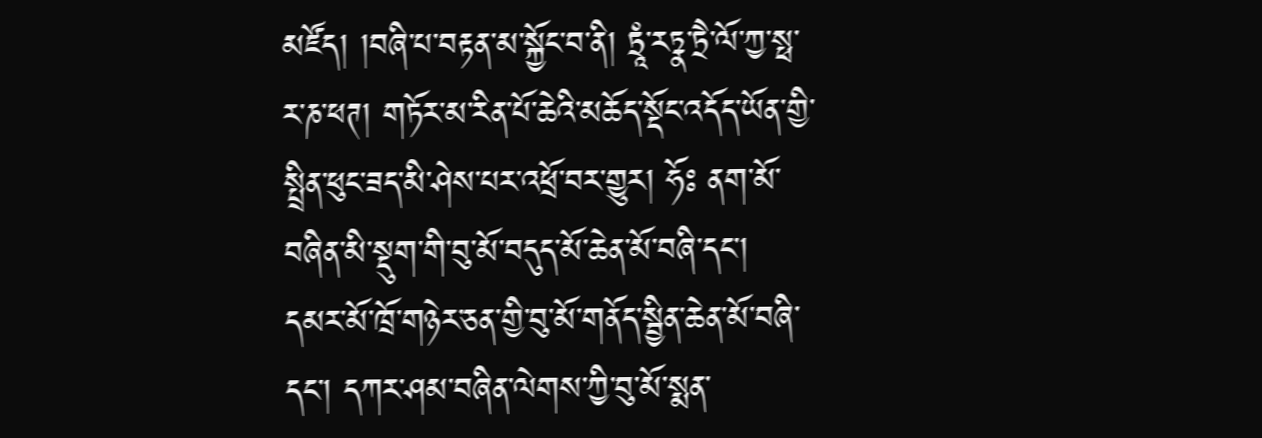མཛོད། །བཞི་པ་བརྟན་མ་སྐྱོང་བ་ནི། ཏྲཱཾ་རཏྣ་ཏྲཻ་ལོ་ཀྱ་སྥ་ར་ཎ་ཕཊ། གཏོར་མ་རིན་པོ་ཆེའི་མཆོད་སྡོང་འདོད་ཡོན་གྱི་སྤྲིན་ཕུང་ཟད་མི་ཤེས་པར་འཕྲོ་བར་གྱུར། ཧོཿ ནག་མོ་བཞིན་མི་སྡུག་གི་བུ་མོ་བདུད་མོ་ཆེན་མོ་བཞི་དང་། དམར་མོ་ཁྲོ་གཉེར་ཅན་གྱི་བུ་མོ་གནོད་སྦྱིན་ཆེན་མོ་བཞི་དང་། དཀར་ཤམ་བཞིན་ལེགས་ཀྱི་བུ་མོ་སྨན་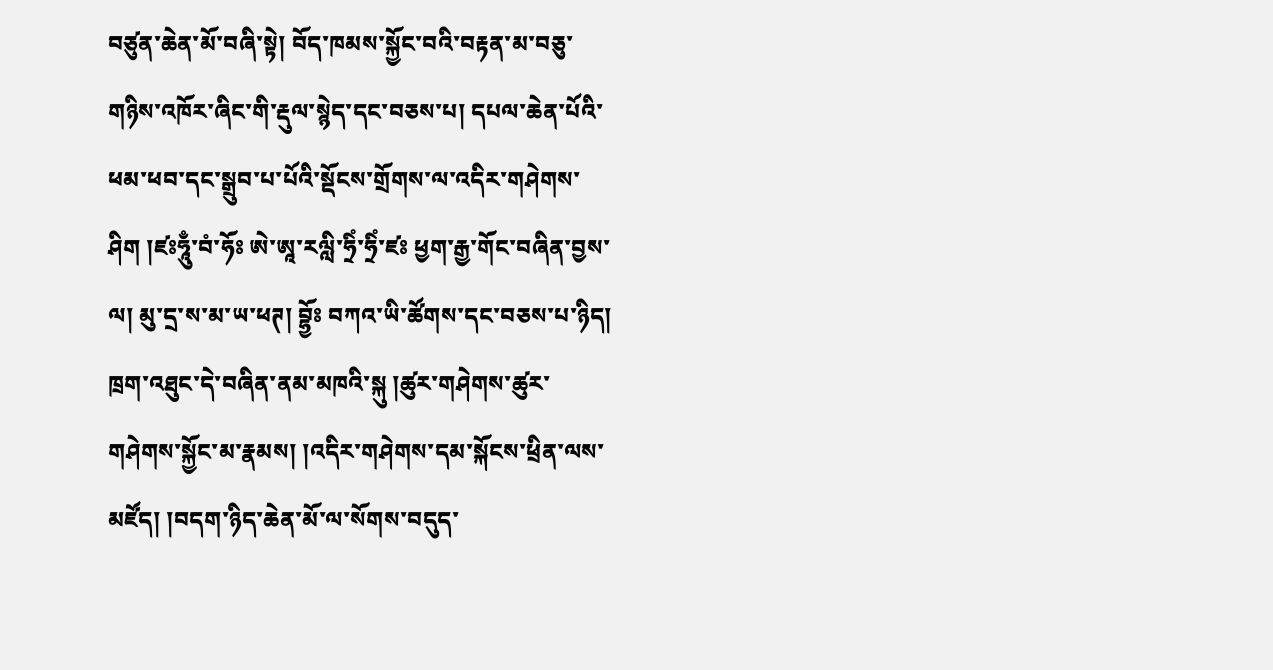བཙུན་ཆེན་མོ་བཞི་སྟེ། བོད་ཁམས་སྐྱོང་བའི་བརྟན་མ་བཅུ་གཉིས་འཁོར་ཞིང་གི་རྡུལ་སྙེད་དང་བཅས་པ། དཔལ་ཆེན་པོའི་ཕམ་ཕབ་དང་སྒྲུབ་པ་པོའི་སྡོངས་གྲོགས་ལ་འདིར་གཤེགས་ཤིག །ཛཿཧཱུྃ་བཾ་ཧོཿ ཨེ་ཨཱ་རལླི་ཧྲིཾ་ཧྲིཾ་ཛཿ ཕྱག་རྒྱ་གོང་བཞིན་བྱས་ལ། མུ་དྲ་ས་མ་ཡ་ཕཊ། བྷྱོཿ བཀའ་ཡི་ཚོགས་དང་བཅས་པ་ཉིད། ཁྲག་འཐུང་དེ་བཞིན་ནམ་མཁའི་སྐུ །ཚུར་གཤེགས་ཚུར་གཤེགས་སྐྱོང་མ་རྣམས། །འདིར་གཤེགས་དམ་སྐོངས་ཕྲིན་ལས་མཛོད། །བདག་ཉིད་ཆེན་མོ་ལ་སོགས་བདུད་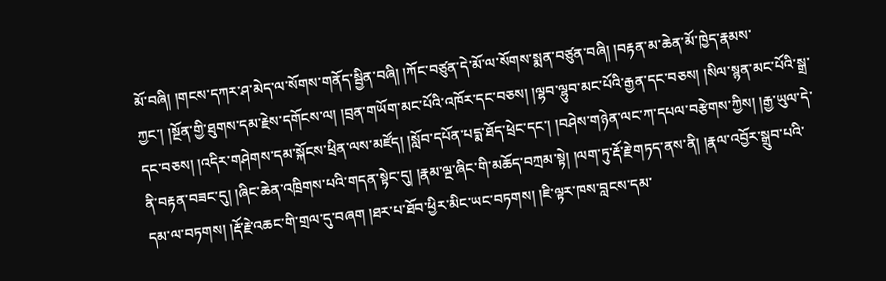མོ་བཞི། །གངས་དཀར་ཤ་མེད་ལ་སོགས་གནོད་སྦྱིན་བཞི། །ཀོང་བཙུན་དེ་མོ་ལ་སོགས་སྨན་བཙུན་བཞི། །བརྟན་མ་ཆེན་མོ་ཁྱེད་རྣམས་ཀྱང་། །སྔོན་གྱི་ཐུགས་དམ་རྗེས་དགོངས་ལ། །བྲན་གཡོག་མང་པོའི་འཁོར་དང་བཅས། །ལྷབ་ལྷུབ་མང་པོའི་རྒྱན་དང་བཅས། །སིལ་སྙན་མང་པོའི་སྒྲ་དང་བཅས། །འདིར་གཤེགས་དམ་སྐོངས་ཕྲིན་ལས་མཛོད། །སློབ་དཔོན་པདྨ་ཐོད་ཕྲེང་དང་། །བཤེས་གཉེན་ལང་ཀ་དཔལ་བརྩེགས་ཀྱིས། །རྒྱ་ཡུལ་དེ་ནི་བརྟན་བཟང་དུ། །ཞིང་ཆེན་འཁྲིགས་པའི་གདན་སྟེང་དུ། །རྣམ་ལྔ་ཞིང་གི་མཆོད་བཀྲམ་སྟེ། །ལག་ཏུ་རྡོ་རྗེ་གཏད་ནས་ནི། །རྣལ་འབྱོར་སྒྲུབ་པའི་དམ་ལ་བཏགས། །རྡོ་རྗེ་འཆང་གི་གྲལ་དུ་བཞག །ཐར་པ་ཐོབ་ཕྱིར་མིང་ཡང་བཏགས། །ཇི་ལྟར་ཁས་བླངས་དམ་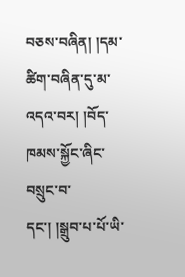བཅས་བཞིན། །དམ་ཚིག་བཞིན་དུ་མ་འདའ་བར། །བོད་ཁམས་སྐྱོང་ཞིང་བསྲུང་བ་དང་། །སྒྲུབ་པ་པོ་ཡི་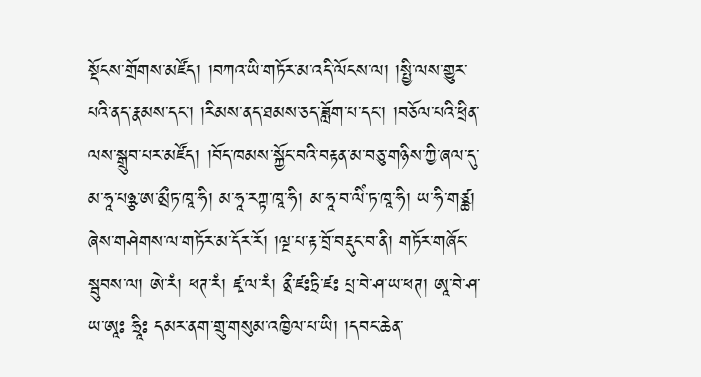སྡོངས་གྲོགས་མཛོད། །བཀའ་ཡི་གཏོར་མ་འདི་ལོངས་ལ། །སྤྱི་ལས་གྱུར་པའི་ནད་རྣམས་དང་། །རིམས་ནད་ཐམས་ཅད་ཟློག་པ་དང་། །བཅོལ་པའི་ཕྲིན་ལས་སྒྲུབ་པར་མཛོད། །བོད་ཁམས་སྐྱོང་བའི་བརྟན་མ་བཅུ་གཉིས་ཀྱི་ཞལ་དུ་མ་ཧཱ་པཉྩ་ཨ་མྲྀཏ་ཁཱ་ཧི། མ་ཧཱ་རཀྟ་ཁཱ་ཧི། མ་ཧཱ་བ་ལིཾ་ཏ་ཁཱ་ཧི། ཡ་ཧི་གཙྪ། ཞེས་གཤེགས་ལ་གཏོར་མ་དོར་རོ། །ལྔ་པ་རྟ་བྲོ་བརྡུང་བ་ནི། གཏོར་གཞོང་སྦུབས་ལ། ཨེ་རཾ། ཕཊ་རཾ། ཛྭ་ལ་རཾ། ནྲྀ་ཛཿཏྲི་ཛཿ པྲ་བེ་ཤ་ཡ་ཕཊ། ཨཱ་བེ་ཤ་ཡ་ཨཱཿ ཧྲཱིཿ དམར་ནག་གྲུ་གསུམ་འཁྱིལ་པ་ཡི། །དབང་ཆེན་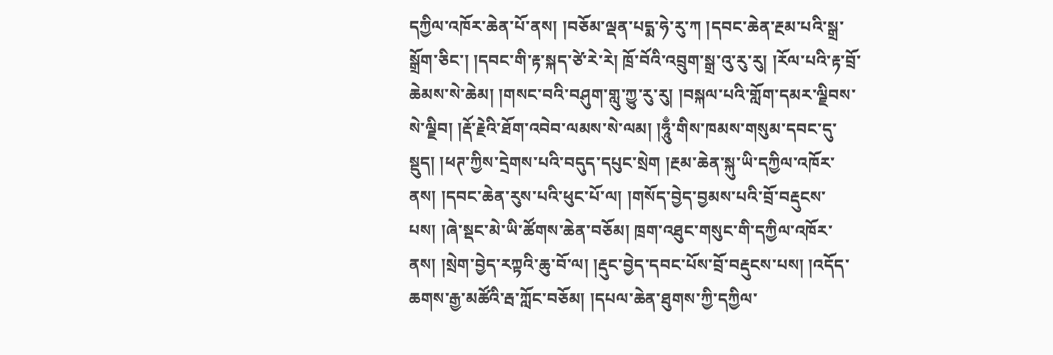དཀྱིལ་འཁོར་ཆེན་པོ་ནས། །བཅོམ་ལྡན་པདྨ་ཧེ་རུ་ཀ །དབང་ཆེན་རྔམ་པའི་སྒྲ་སྒྲོག་ཅིང་། །དབང་གི་རྟ་སྐད་ཙེ་རེ་རེ། ཁྲོ་བོའི་འབྲུག་སྒྲ་འུ་རུ་རུ། །རོལ་པའི་རྟ་བྲོ་ཆེམས་སེ་ཆེམ། །གསང་བའི་བཤུག་གླུ་ཀྱུ་རུ་རུ། །བསྐལ་པའི་གློག་དམར་ལྗིབས་སེ་ལྗིབ། །རྡོ་རྗེའི་ཐོག་འབེབ་ལམས་སེ་ལམ། །ཧཱུྃ་གིས་ཁམས་གསུམ་དབང་དུ་སྡུད། །ཕཊ་ཀྱིས་དྲེགས་པའི་བདུད་དཔུང་སྲེག །རྔམ་ཆེན་སྐུ་ཡི་དཀྱིལ་འཁོར་ནས། །དབང་ཆེན་རུས་པའི་ཕུང་པོ་ལ། །གསོད་བྱེད་བྱམས་པའི་བྲོ་བརྡུངས་པས། །ཞེ་སྡང་མེ་ཡི་ཚོགས་ཆེན་བཅོམ། ཁྲག་འཐུང་གསུང་གི་དཀྱིལ་འཁོར་ནས། །སྲེག་བྱེད་རཀྟའི་ཆུ་བོ་ལ། །རྡུང་བྱེད་དབང་པོས་བྲོ་བརྡུངས་པས། །འདོད་ཆགས་རྒྱ་མཚོའི་རྦ་ཀློང་བཅོམ། །དཔལ་ཆེན་ཐུགས་ཀྱི་དཀྱིལ་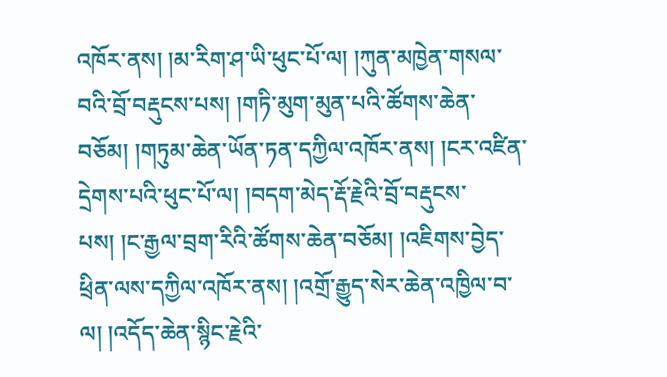འཁོར་ནས། །མ་རིག་ཤ་ཡི་ཕུང་པོ་ལ། །ཀུན་མཁྱེན་གསལ་བའི་བྲོ་བརྡུངས་པས། །གཏི་མུག་མུན་པའི་ཚོགས་ཆེན་བཅོམ། །གཏུམ་ཆེན་ཡོན་ཏན་དཀྱིལ་འཁོར་ནས། །ངར་འཛིན་དྲེགས་པའི་ཕུང་པོ་ལ། །བདག་མེད་རྡོ་རྗེའི་བྲོ་བརྡུངས་པས། །ང་རྒྱལ་བྲག་རིའི་ཚོགས་ཆེན་བཅོམ། །འཇིགས་བྱེད་ཕྲིན་ལས་དཀྱིལ་འཁོར་ནས། །འགྲོ་རྒྱུད་སེར་ཆེན་འཁྱིལ་བ་ལ། །འདོད་ཆེན་སྙིང་རྗེའི་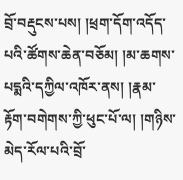བྲོ་བརྡུངས་པས། །ཕྲག་དོག་འདོད་པའི་ཚོགས་ཆེན་བཅོམ། །མ་ཆགས་པདྨའི་དཀྱིལ་འཁོར་ནས། །རྣམ་རྟོག་བགེགས་ཀྱི་ཕུང་པོ་ལ། །གཉིས་མེད་རོལ་པའི་བྲོ་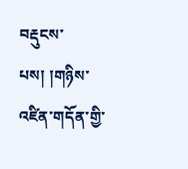བརྡུངས་པས། །གཉིས་འཛིན་གདོན་གྱི་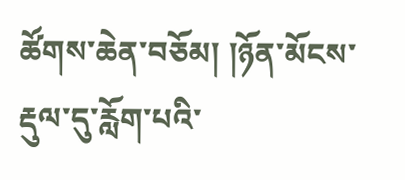ཚོགས་ཆེན་བཅོམ། །ཉོན་མོངས་རྡུལ་དུ་རློག་པའི་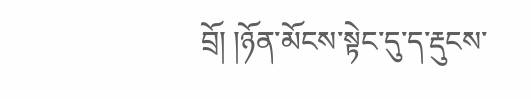བྲོ། །ཉོན་མོངས་སྟེང་དུ་ད་རྡུངས་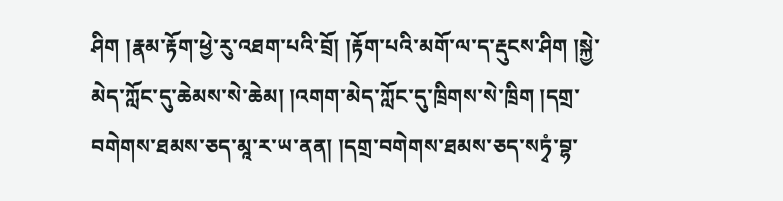ཤིག །རྣམ་རྟོག་ཕྱེ་རུ་འཐག་པའི་བྲོ། །རྟོག་པའི་མགོ་ལ་ད་རྡུངས་ཤིག །སྐྱེ་མེད་ཀློང་དུ་ཆེམས་སེ་ཆེམ། །འགག་མེད་ཀློང་དུ་ཁྲིགས་སེ་ཁྲིག །དགྲ་བགེགས་ཐམས་ཅད་མཱ་ར་ཡ་ནན། །དགྲ་བགེགས་ཐམས་ཅད་སཏྭཾ་བྷ་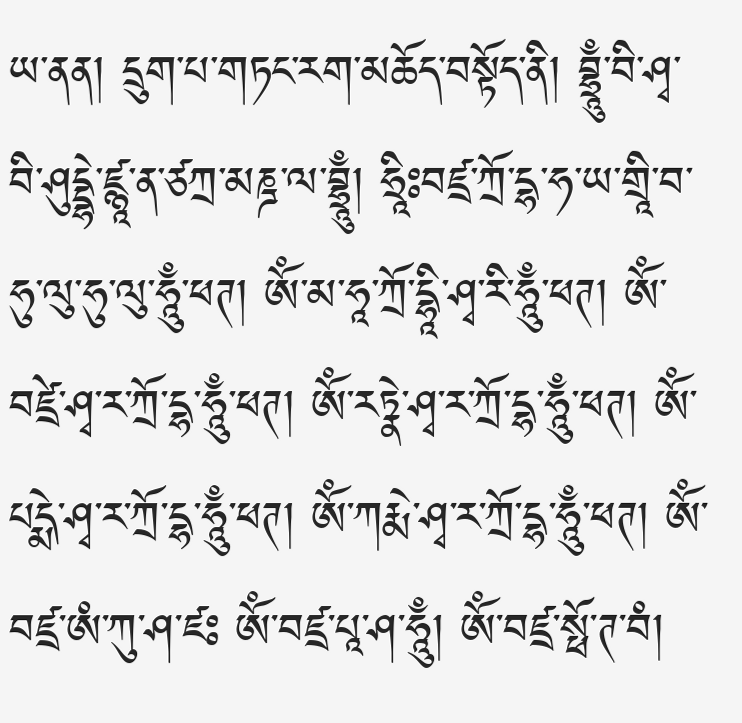ཡ་ནན། དྲུག་པ་གཏང་རག་མཆོད་བསྟོད་ནི། བྷྲཱུྃ་བི་ཤྭ་བི་ཤུདྡྷེ་ཛྙཱ་ན་ཙཀྲ་མཎྜ་ལ་བྷྲཱུྃ། ཧྲཱིཿབཛྲ་ཀྲོ་དྷ་ཧ་ཡ་གྲཱི་བ་ཧུ་ལུ་ཧུ་ལུ་ཧཱུྃ་ཕཊ། ཨོཾ་མ་ཧཱ་ཀྲོ་དྷཱི་ཤྭ་རི་ཧཱུྃ་ཕཊ། ཨོཾ་བཛྲེ་ཤྭ་ར་ཀྲོ་དྷ་ཧཱུྃ་ཕཊ། ཨོཾ་རཏྣེ་ཤྭ་ར་ཀྲོ་དྷ་ཧཱུྃ་ཕཊ། ཨོཾ་པདྨེ་ཤྭ་ར་ཀྲོ་དྷ་ཧཱུྃ་ཕཊ། ཨོཾ་ཀརྨེ་ཤྭ་ར་ཀྲོ་དྷ་ཧཱུྃ་ཕཊ། ཨོཾ་བཛྲ་ཨཾ་ཀུ་ཤ་ཛཿ ཨོཾ་བཛྲ་པཱ་ཤ་ཧཱུྃ། ཨོཾ་བཛྲ་སྥོ་ཊ་བཾ།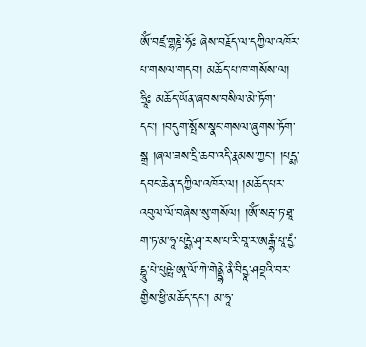ཨོཾ་བཛྲ་གྷཎྜེ་ཧོཿ ཞེས་བརྗོད་ལ་དཀྱིལ་འཁོར་པ་གསལ་གདབ། མཆོད་པ་ཁ་གསོས་ལ། ཧྲཱིཿ མཆོད་ཡོན་ཞབས་བསིལ་མེ་ཏོག་དང་། །བདུག་སྤོས་སྣང་གསལ་ཞུགས་ཏོག་སྒྲ །ཞལ་ཟས་དྲི་ཆབ་འདི་རྣམས་ཀྱང་། །པདྨ་དབང་ཆེན་དཀྱིལ་འཁོར་ལ། །མཆོད་པར་འབུལ་ལོ་བཞེས་སུ་གསོལ། །ཨོཾ་སརྦ་ཏ་ཐཱ་ག་ཏ་མ་ཧཱ་པདྨེ་ཤྭ་ར་ས་པ་རི་བཱ་ར་ཨརྒྷཾ་པཱ་དྱཾ་དྷཱུ་པེ་པུཥྤེ་ཨཱ་ལོ་ཀེ་གེནྡྷེ་ནཻ་བིདྱཱ་ཤབྡའི་བར་གྱིས་ཕྱི་མཆོད་དང་། མ་ཧཱ་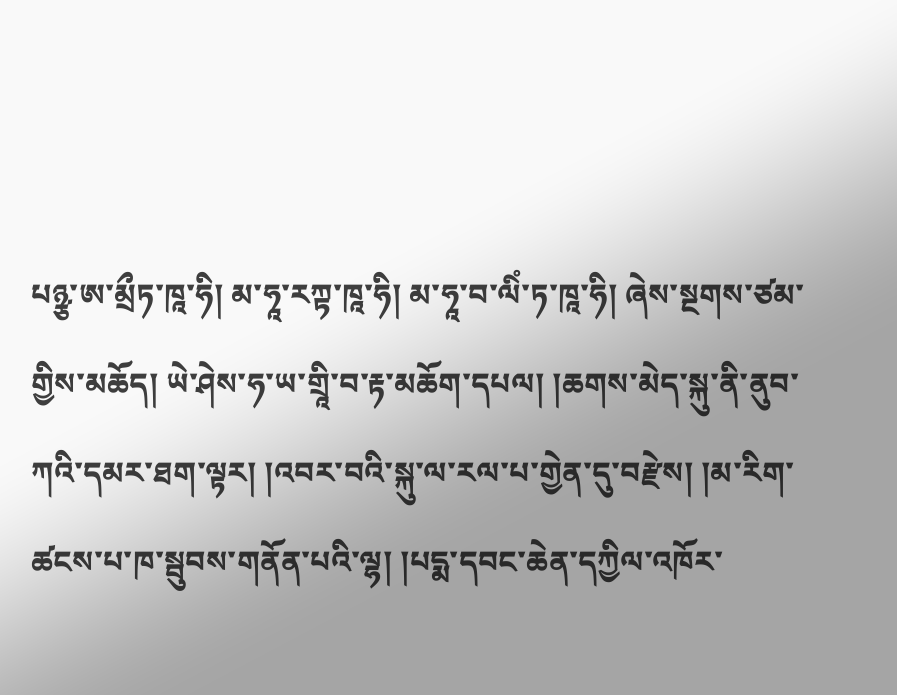པཉྩ་ཨ་མྲྀཏ་ཁཱ་ཧི། མ་ཧཱ་རཀྟ་ཁཱ་ཧི། མ་ཧཱ་བ་ལིཾ་ཏ་ཁཱ་ཧི། ཞེས་སྔགས་ཙམ་གྱིས་མཆོད། ཡེ་ཤེས་ཧ་ཡ་གྲཱི་བ་རྟ་མཆོག་དཔལ། །ཆགས་མེད་སྐུ་ནི་ནུབ་ཀའི་དམར་ཐག་ལྟར། །འབར་བའི་སྐུ་ལ་རལ་པ་གྱེན་དུ་བརྫེས། །མ་རིག་ཚངས་པ་ཁ་སྦུབས་གནོན་པའི་ལྷ། །པདྨ་དབང་ཆེན་དཀྱིལ་འཁོར་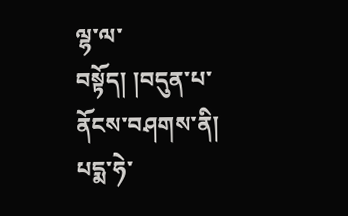ལྷ་ལ་བསྟོད། །བདུན་པ་ནོངས་བཤགས་ནི། པདྨ་ཧེ་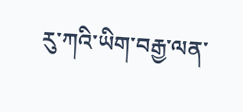རུ་ཀའི་ཡིག་བརྒྱ་ལན་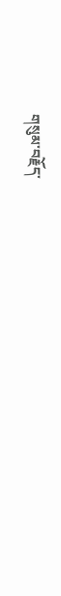གསུམ་བརྗོད་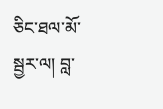ཅིང་ཐལ་མོ་སྦྱར་ལ། བླ་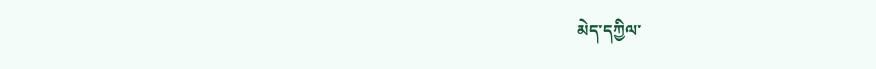མེད་དཀྱིལ་